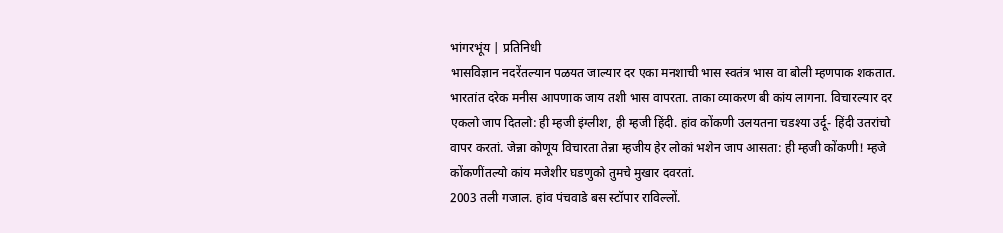भांगरभूंय | प्रतिनिधी
भासविज्ञान नदरेंतल्यान पळयत जाल्यार दर एका मनशाची भास स्वतंत्र भास वा बोली म्हणपाक शकतात. भारतांत दरेक मनीस आपणाक जाय तशी भास वापरता. ताका व्याकरण बी कांय लागना. विचारल्यार दर एकलो जाप दितलो: ही म्हजी इंग्लीश, ही म्हजी हिंदी. हांव कोंकणी उलयतना चडश्या उर्दू- हिंदी उतरांचो वापर करतां. जेन्ना कोणूय विचारता तेन्ना म्हजीय हेर लोकां भशेन जाप आसता: ही म्हजी कोंकणी! म्हजे कोंकणींतल्यो कांय मजेशीर घडणुको तुमचे मुखार दवरतां.
2003 तली गजाल. हांव पंचवाडे बस स्टॉपार राविल्लों.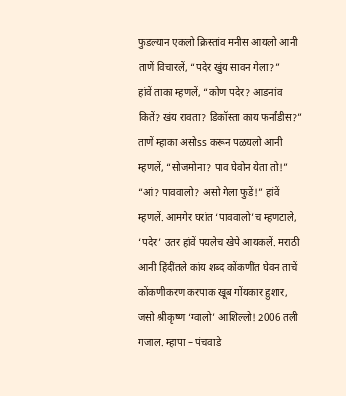फुडल्यान एकलो क्रिस्तांव मनीस आयलो आनी ताणें विचारलें, “पदेर खुंय सावन गेला?”
हांवें ताका म्हणलें, “कोण पदेर? आडनांव कितें? खंय रावता? डिकॉस्ता काय फर्नांडीस?” ताणें म्हाका असोss करून पळयलो आनी म्हणलें, “सोजमोना? पाव घेवोन येता तो!”
“आं? पाववालो? असो गेला फुडें!” हांवें म्हणलें. आमगेर घरांत ‘पाववालो’च म्हणटाले, ‘पदेर’ उतर हांवें पयलेच खेपे आयकलें. मराठी आनी हिंदींतले कांय शब्द कोंकणींत घेवन ताचें कोंकणीकरण करपाक खूब गोंयकार हुशार, जसो श्रीकृष्ण ‘ग्वालो’ आशिल्लो! 2006 तली गजाल. म्हापा – पंचवाडे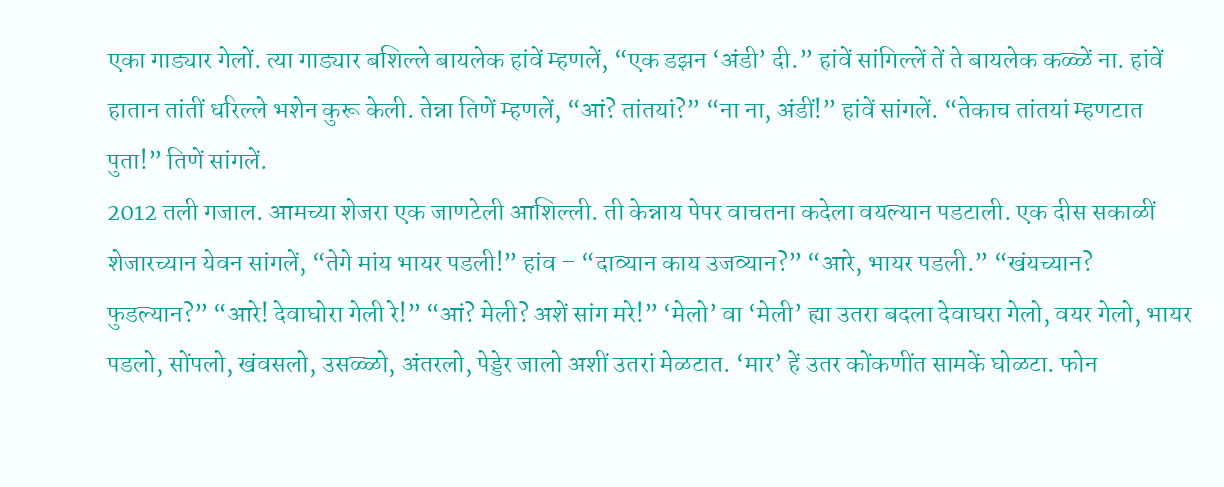एका गाड्यार गेलों. त्या गाड्यार बशिल्ले बायलेक हांवें म्हणलें, “एक डझन ‘अंडी’ दी.” हांवें सांगिल्लें तें ते बायलेक कळ्ळें ना. हांवें हातान तांतीं धरिल्ले भशेन कुरू केली. तेन्ना तिणें म्हणलें, “आं? तांतयां?” “ना ना, अंडीं!” हांवें सांगलें. “तेकाच तांतयां म्हणटात पुता!” तिणें सांगलें.
2012 तली गजाल. आमच्या शेजरा एक जाणटेली आशिल्ली. ती केन्नाय पेपर वाचतना कदेला वयल्यान पडटाली. एक दीस सकाळीं शेजारच्यान येवन सांगलें, “तेगे मांय भायर पडली!” हांव – “दाव्यान काय उजव्यान?” “आरे, भायर पडली.” “खंयच्यान? फुडल्यान?” “आरे! देवाघोरा गेली रे!” “आं? मेली? अशें सांग मरे!” ‘मेलो’ वा ‘मेली’ ह्या उतरा बदला देवाघरा गेलो, वयर गेलो, भायर पडलो, सोंपलो, खंवसलो, उसळ्ळो, अंतरलो, पेड्डेर जालो अशीं उतरां मेळटात. ‘मार’ हें उतर कोंकणींत सामकें घोळटा. फोन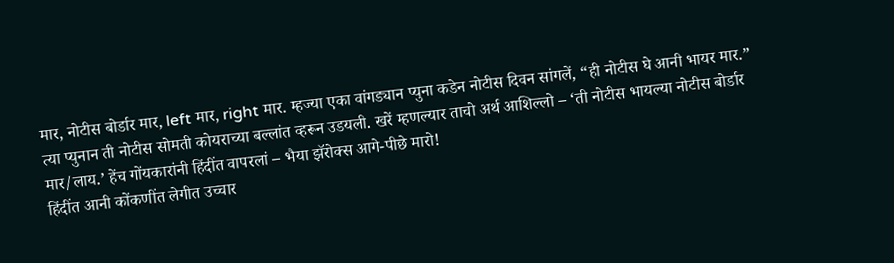मार, नोटीस बोर्डार मार, left मार, right मार. म्हज्या एका वांगड्यान प्युना कडेन नोटीस दिवन सांगलें, “ही नोटीस घे आनी भायर मार.” त्या प्युनान ती नोटीस सोमती कोयराच्या बल्लांत व्हरून उडयली. खरें म्हणल्यार ताचो अर्थ आशिल्लो – ‘ती नोटीस भायल्या नोटीस बोर्डार मार/लाय.’ हेंच गोंयकारांनी हिंदींत वापरलां – भैया झॅरोक्स आगे-पीछे मारो!
हिंदींत आनी कोंकणींत लेगीत उच्चार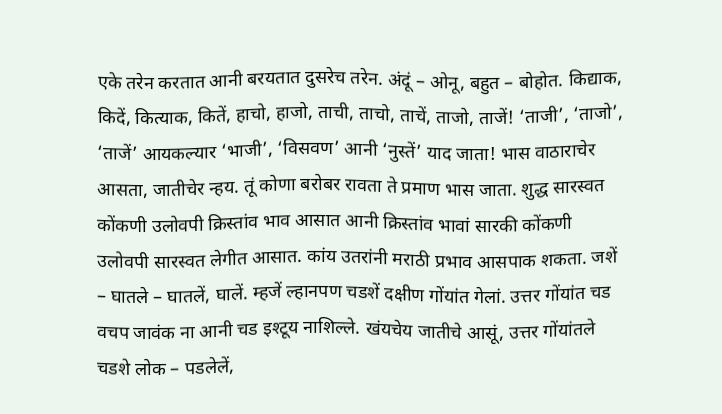एके तरेन करतात आनी बरयतात दुसरेच तरेन. अंदूं – ओनू, बहुत – बोहोत. किद्याक, किदें, कित्याक, कितें, हाचो, हाजो, ताची, ताचो, ताचें, ताजो, ताजें! ‘ताजी’, ‘ताजो’, ‘ताजें’ आयकल्यार ‘भाजी’, ‘विसवण’ आनी ‘नुस्तें’ याद जाता! भास वाठाराचेर आसता, जातीचेर न्हय. तूं कोणा बरोबर रावता ते प्रमाण भास जाता. शुद्ध सारस्वत कोंकणी उलोवपी क्रिस्तांव भाव आसात आनी क्रिस्तांव भावां सारकी कोंकणी उलोवपी सारस्वत लेगीत आसात. कांय उतरांनी मराठी प्रभाव आसपाक शकता. जशें – घातले – घातलें, घालें. म्हजें ल्हानपण चडशें दक्षीण गोंयांत गेलां. उत्तर गोंयांत चड वचप जावंक ना आनी चड इश्टूय नाशिल्ले. खंयचेय जातीचे आसूं, उत्तर गोंयांतले चडशे लोक – पडलेलें,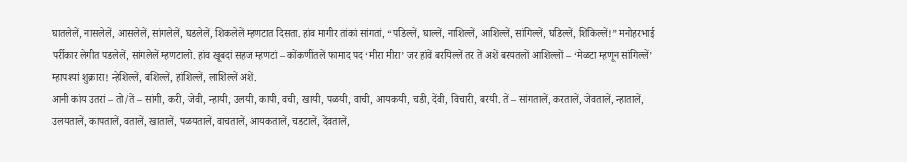घातलेलें, नासलेलें, आसलेलें, सांगलेलें, घडलेलें, शिकलेलें म्हणटात दिसता. हांव मागीर तांकां सांगतां, “पडिल्लें, घाल्लें, नाशिल्लें, आशिल्लें, सांगिल्लें, घडिल्लें, शिकिल्लें!” मनोहरभाई पर्रीकार लेगीत पडलेलें, सांगलेलें म्हणटालो. हांव खूबदां सहज म्हणटां – कोंकणींतलें फामाद पद ‘मीरा मीरा’ जर हांवें बरयिल्लें तर तें अशें बरयतलों आशिल्लों – ‘मेळटा म्हणून सांगिल्लें’ म्हापश्यां शुक्रारा! न्हेशिल्लें, बशिल्लें, हांशिल्लें, लाशिल्लें अशें.
आनी कांय उतरां – तो/तें – सांगी, करी, जेवी, न्हायी, उलयी, कापी, वची, खायी, पळयी, वाची, आयकयी, चडी, देंवी, विचारी, बरयी. तें – सांगतालें, करतालें, जेवतालें, न्हातालें, उलयतालें, कापतालें, वतालें, खातालें, पळयतालें, वाचतालें, आयकतालें, चडटालें, देंवतालें,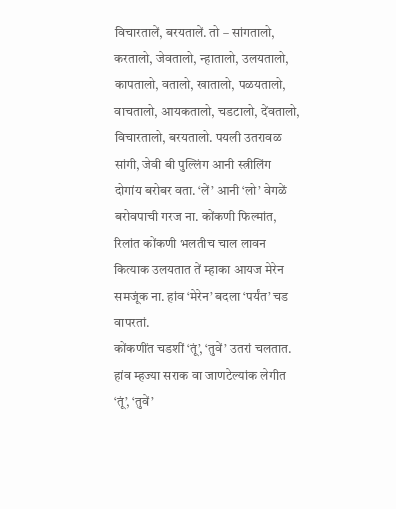विचारतालें, बरयतालें. तो – सांगतालो, करतालो, जेवतालो, न्हातालो, उलयतालो, कापतालो, वतालो, खातालो, पळयतालो, वाचतालो, आयकतालो, चडटालो, देंवतालो, विचारतालो, बरयतालो. पयली उतरावळ सांगी, जेवी बी पुल्लिंग आनी स्त्रीलिंग दोगांय बरोबर वता. ‘लें’ आनी ‘लो’ वेगळें बरोवपाची गरज ना. कोंकणी फिल्मांत, रिलांत कोंकणी भलतीच चाल लावन कित्याक उलयतात तें म्हाका आयज मेरेन समजूंक ना. हांव ‘मेरेन’ बदला ‘पर्यंत’ चड वापरतां.
कोंकणींत चडशीं ‘तूं’, ‘तुवें’ उतरां चलतात. हांव म्हज्या सराक वा जाणटेल्यांक लेगीत ‘तूं’, ‘तुवें’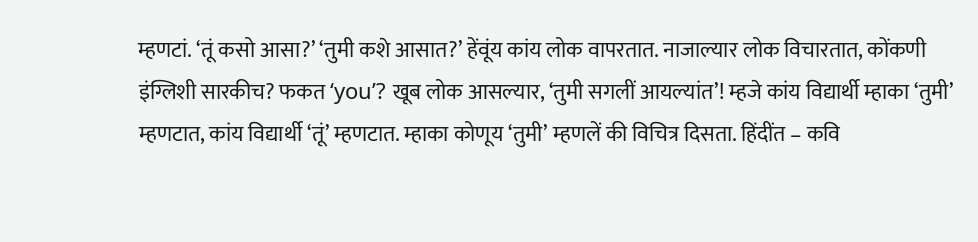म्हणटां. ‘तूं कसो आसा?’ ‘तुमी कशे आसात?’ हेंवूंय कांय लोक वापरतात. नाजाल्यार लोक विचारतात, कोंकणी इंग्लिशी सारकीच? फकत ‘you’? खूब लोक आसल्यार, ‘तुमी सगलीं आयल्यांत’! म्हजे कांय विद्यार्थी म्हाका ‘तुमी’ म्हणटात, कांय विद्यार्थी ‘तूं’ म्हणटात. म्हाका कोणूय ‘तुमी’ म्हणलें की विचित्र दिसता. हिंदींत – कवि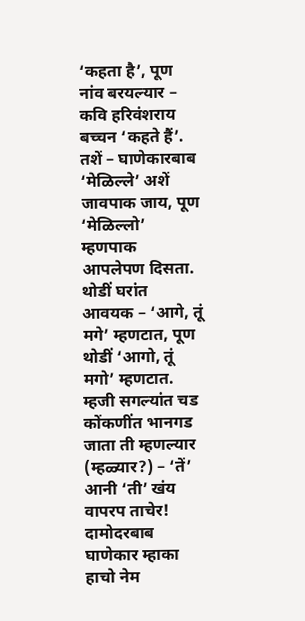‘कहता है’, पूण नांव बरयल्यार – कवि हरिवंशराय बच्चन ‘कहते हैं’. तशें – घाणेकारबाब ‘मेळिल्ले’ अशें जावपाक जाय, पूण ‘मेळिल्लो’ म्हणपाक आपलेपण दिसता. थोडीं घरांत आवयक – ‘आगे, तूं मगे’ म्हणटात, पूण थोडीं ‘आगो, तूं मगो’ म्हणटात.
म्हजी सगल्यांत चड कोंकणींत भानगड जाता ती म्हणल्यार (म्हळ्यार?) – ‘तें’ आनी ‘ती’ खंय वापरप ताचेर! दामोदरबाब घाणेकार म्हाका हाचो नेम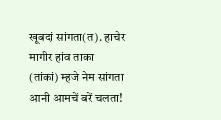खूबदां सांगता(त). हाचेर मागीर हांव ताका (तांकां) म्हजे नेम सांगता आनी आमचें बरें चलता!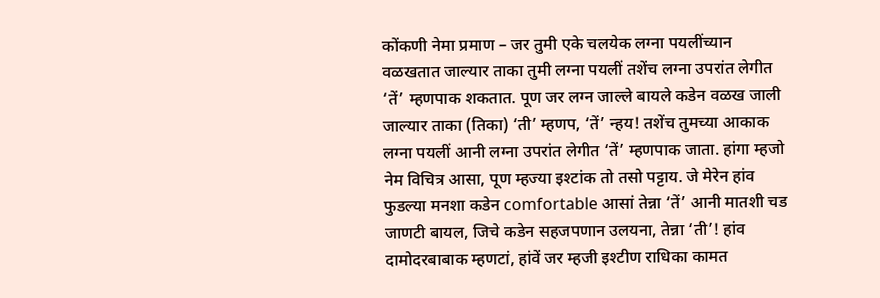कोंकणी नेमा प्रमाण – जर तुमी एके चलयेक लग्ना पयलींच्यान वळखतात जाल्यार ताका तुमी लग्ना पयलीं तशेंच लग्ना उपरांत लेगीत ‘तें’ म्हणपाक शकतात. पूण जर लग्न जाल्ले बायले कडेन वळख जाली जाल्यार ताका (तिका) ‘ती’ म्हणप, ‘तें’ न्हय! तशेंच तुमच्या आकाक लग्ना पयलीं आनी लग्ना उपरांत लेगीत ‘तें’ म्हणपाक जाता. हांगा म्हजो नेम विचित्र आसा, पूण म्हज्या इश्टांक तो तसो पट्टाय. जे मेरेन हांव फुडल्या मनशा कडेन comfortable आसां तेन्ना ‘तें’ आनी मातशी चड जाणटी बायल, जिचे कडेन सहजपणान उलयना, तेन्ना ‘ती’! हांव दामोदरबाबाक म्हणटां, हांवें जर म्हजी इश्टीण राधिका कामत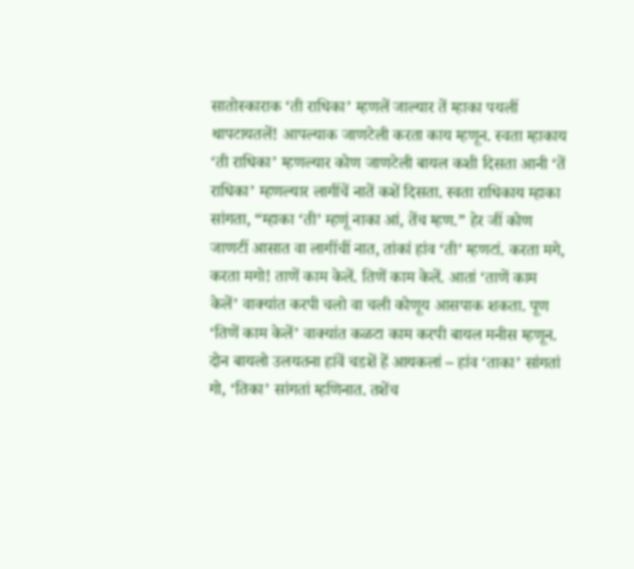सातोस्काराक ‘ती राधिका’ म्हणलें जाल्यार तें म्हाका पयलीं थापटायतलें! आपल्याक जाणटेली करता काय म्हणून. स्वता म्हाकाय ‘ती राधिका’ म्हणल्यार कोण जाणटेली बायल कशी दिसता आनी ‘तें राधिका’ म्हणल्यार लागींचें नातें कशें दिसता. स्वता राधिकाय म्हाका सांगता, “म्हाका ‘ती’ म्हणूं नाका आं, तेंच म्हण.” हेर जीं कोण जाणटीं आसात वा लागींचीं नात, तांकां हांव ‘ती’ म्हणटां. करता मगे, करता मगो! ताणें काम केलें. तिणें काम केलें. आतां ‘ताणें काम केलें’ वाक्यांत करपी चलो वा चली कोणूय आसपाक शकता. पूण ‘तिणें काम केलें’ वाक्यांत कळटा काम करपी बायल मनीस म्हणून. दोन बायलो उलयतना हांवें चडशें हें आयकलां – हांव ‘ताका’ सांगतां गो, ‘तिका’ सांगतां म्हणिनात. तशेंच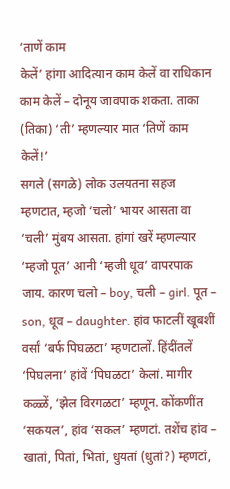‘ताणें काम
केलें’ हांगा आदित्यान काम केलें वा राधिकान काम केलें – दोनूय जावपाक शकता. ताका (तिका) ‘ती’ म्हणल्यार मात ‘तिणें काम केलें!’
सगले (सगळे) लोक उलयतना सहज म्हणटात, म्हजो ‘चलो’ भायर आसता वा ‘चली’ मुंबय आसता. हांगां खरें म्हणल्यार ‘म्हजो पूत’ आनी ‘म्हजी धूव’ वापरपाक जाय. कारण चलो – boy, चली – girl. पूत – son, धूव – daughter. हांव फाटलीं खूबशीं वर्सां ‘बर्फ पिघळटा’ म्हणटालों. हिंदींतलें ‘पिघलना’ हांवें ‘पिघळटा’ केलां. मागीर कळ्ळें, ‘झेल विरगळटा’ म्हणून. कोंकणींत ‘सकयल’, हांव ‘सकल’ म्हणटां. तशेंच हांव – खातां, पितां, भितां, धुयतां (धुतां?) म्हणटां,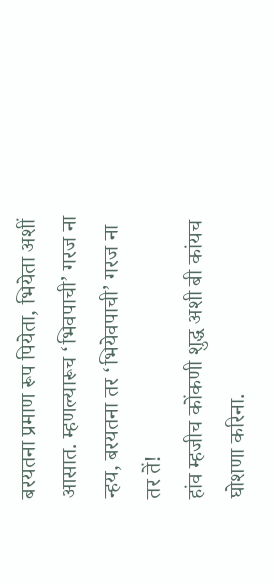बरयतना प्रमाण रूप पियेता, भियेता अशीं आसात. म्हणल्यारूच ‘भिवपाची’ गरज ना न्हय, बरयतना तर ‘भियेवपाची’ गरज ना
तर तें!
हांव म्हजीच कोंकणी शुद्ध अशी बी कांयच घोशणा करिना.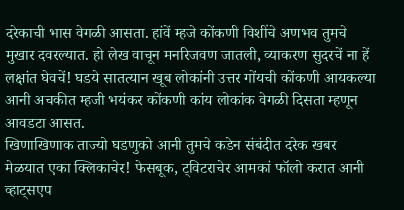दरेकाची भास वेगळी आसता. हांवें म्हजे कोंकणी विशींचे अणभव तुमचे मुखार दवरल्यात. हो लेख वाचून मनरिजवण जातली, व्याकरण सुदरचें ना हें लक्षांत घेवचें! घडये सातत्यान खूब लोकांनी उत्तर गोंयची कोंकणी आयकल्या आनी अचकीत म्हजी भयंकर कोंकणी कांय लोकांक वेगळी दिसता म्हणून आवडटा आसत.
खिणाखिणाक ताज्यो घडणुको आनी तुमचे कडेन संबंदीत दरेक खबर मेळयात एका क्लिकाचेर! फेसबूक, ट्विटराचेर आमकां फॉलो करात आनी व्हाट्सएप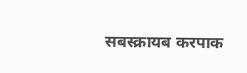सबस्क्रायब करपाक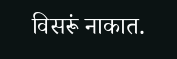विसरूं नाकात.